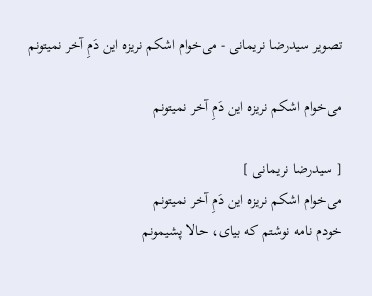تصویر سیدرضا نریمانی - می‌خوام اشکم نریزه این دَمِ آخر نمیتونم

می‌خوام اشکم نریزه این دَمِ آخر نمیتونم

[ سیدرضا نریمانی ]
می‌خوام اشکم نریزه این دَمِ آخر نمیتونم
خودم نامه نوشتم که بیای، حالا پشیمونم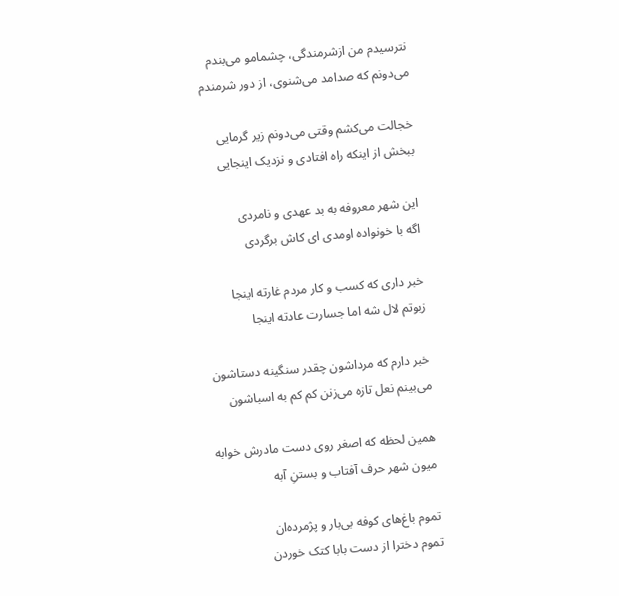نترسیدم من ازشرمندگی، چشمامو می‌بندم
می‌دونم که صدامد می‌شنوی، از دور شرمندم

خجالت می‌کشم وقتی می‌دونم زیر گرمایی
ببخش از اینکه راه افتادی و نزدیک اینجایی

این شهر معروفه به بد عهدی و نامردی
اگه با خونواده اومدی ای کاش برگردی

خبر داری که کسب و کار مردم غارته اینجا
زبوتم لال شه اما جسارت عادته اینجا

خبر دارم که مرداشون چقدر سنگینه دستاشون
می‌بینم نعل تازه می‌زنن کم کم به اسباشون

همین لحظه که اصغر روی دست مادرش خوابه
میون شهر حرف آفتاب و بستنِ آبه

تموم باغ‌های کوفه بی‌بار و پژمرده‌ان
تموم دخترا از دست بابا کتک خوردن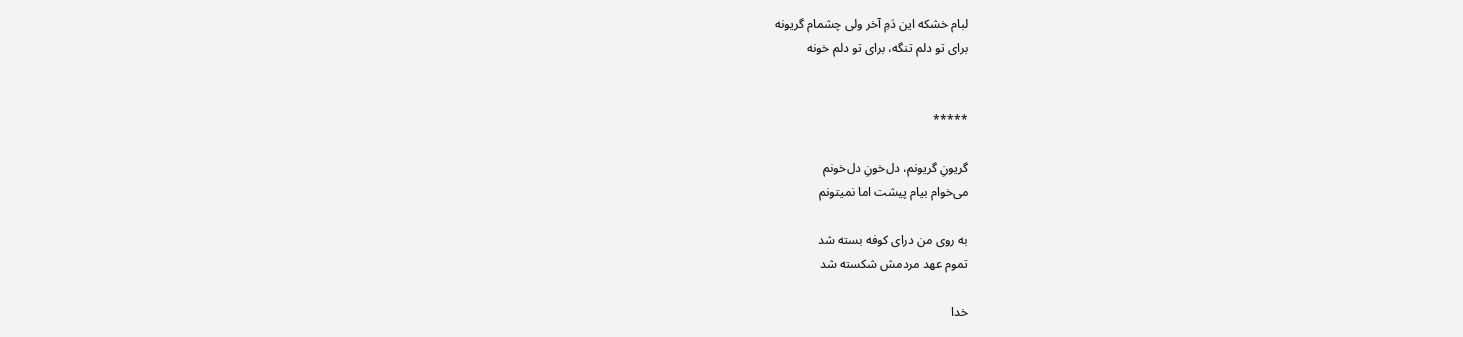لبام خشکه این دَمِ آخر ولی چشمام گریونه
برای تو دلم تنگه، برای تو دلم خونه


*****

گریونِ گریونم، دل‌خونِ دل‌خونم
می‌خوام بیام پیشت اما نمیتونم

به روی من درای کوفه بسته شد
تموم عهد مردمش شکسته شد

خدا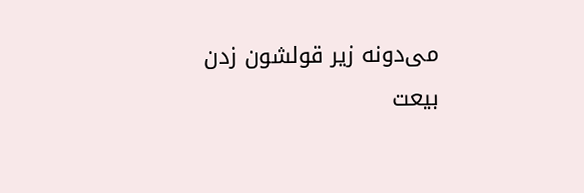می‌دونه زیر قولشون زدن
بیعت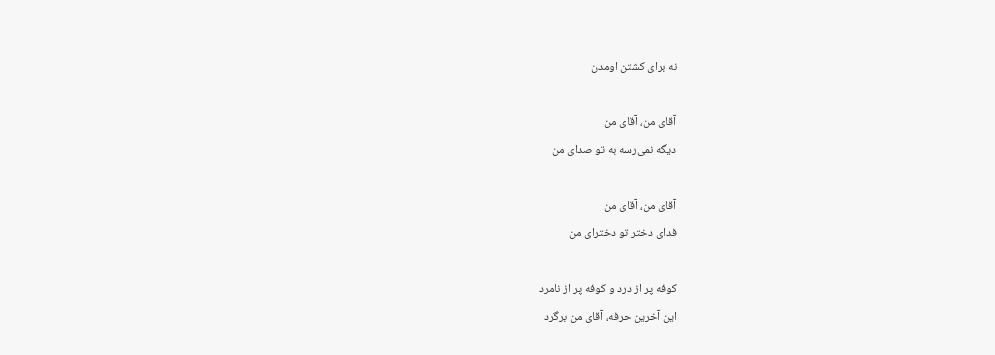نه برای کشتن اومدن

آقای من، آقای من
دیگه نمی‌رسه به تو صدای من

آقای من، آقای من
فدای دختر تو دخترای من

کوفه پر از درد و کوفه پر از نامرد
این آخرین حرفه، آقای من برگرد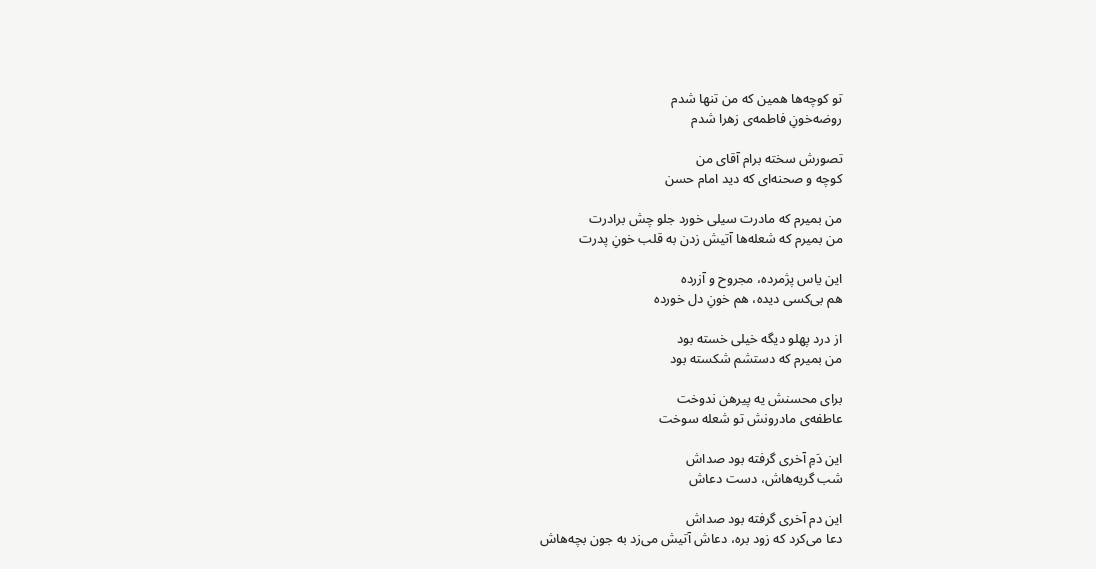تو کوچه‌ها همین که من تنها شدم
روضه‌خونِ فاطمه‌ی زهرا شدم

تصورش سخته برام آقای من
کوچه‌ و صحنه‌ای که دید امام حسن

من بمیرم که مادرت سیلی خورد جلو چش برادرت
من بمیرم که شعله‌ها آتیش زدن به قلب خونِ پدرت

این یاس پژمرده، مجروح و آزرده
هم بی‌کسی دیده، هم خونِ دل خورده

از درد پهلو دیگه خیلی خسته بود
من بمیرم که دستشم شکسته بود

برای محسنش یه پیرهن ندوخت
عاطفه‌ی مادرونش تو شعله سوخت

این دَمِ آخری گرفته بود صداش
شب گریه‌هاش، دست دعاش

این دم آخری گرفته بود صداش
دعا می‌کرد که زود بره، دعاش آتیش می‌زد به جون بچه‌‌هاش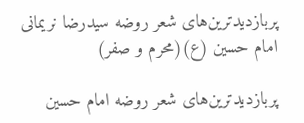پربازدید‌ترین‌های شعر روضه سیدرضا نریمانی امام حسین (ع)(محرم و صفر)

پربازدید‌ترین‌های شعر روضه امام حسین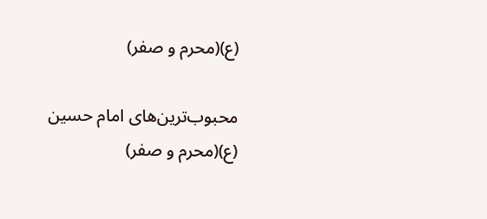(ع)(محرم و صفر)

محبوب‌ترین‌های امام حسین (ع)(محرم و صفر)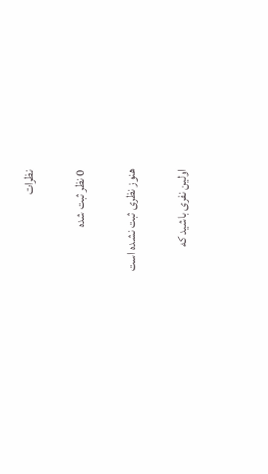نظرات

0 نظر ثبت شده

هنوز نظری ثبت نشده است

اولین نفری باشید که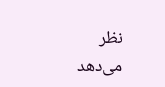نظر می‌دهد